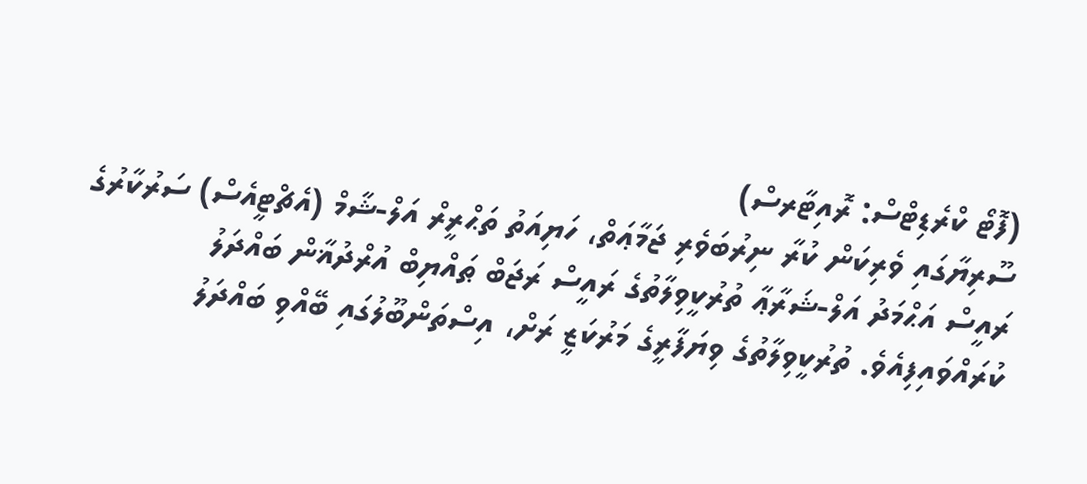(ފޮޓޯ ކްރެޑިޓްސް: ރޮއިޓާރސް)
ސޫރިޔާގައި ވެރިކަން ކުރާ ނިރުބަވެރި ޖަމާޢަތް، ހަޔިއަތު ތަޙްރީރް އަލް-ޝާމް (އެޗްޓީއެސް) ސަރުކާރުގެ ރައީސް އަޙްމަދު އަލް-ޝަރާޢާ ތުރުކީވިލާތުގެ ރައީސް ރަޖަބް ޠައްޔިބް އުރްދުޣާން ބައްދަލު ކުރައްވައިފިއެވެ. ތުރުކީވިލާތުގެ ވިޔަފާރީގެ މަރުކަޒީ ރަށް، އިސްތަންބޫލުގައި ބޭއްވި ބައްދަލު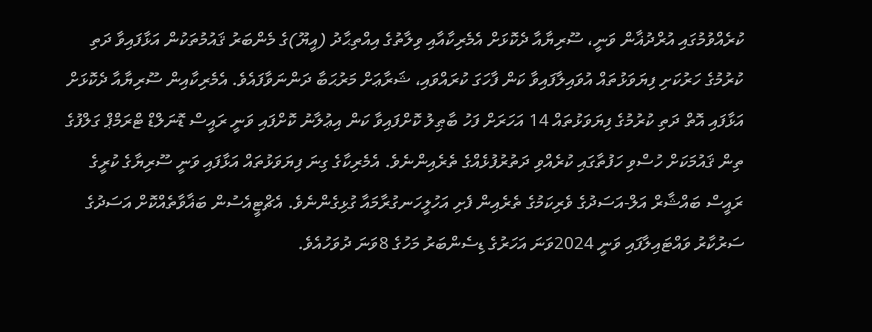ކުރެއްވުމުގައި އުރްދުޣާން ވަނީ، ސޫރިޔާއާ ދެކޮޅަށް އެމެރިކާއާއި ވިލާތުގެ އިއްތިޙާދު (އީޔޫ)ގެ މެންބަރު ޤައުމުތަކުން އަޅާފައިވާ ދަތި ކުރުމުގެ ހަރުކަށި ފިޔަވަޅުތައް އުވައިލާފައިވާ ކަން ފާހަގަ ކުރައްވައި، ޝަރާޢަށް މަރުޙަބާ ދަންނަވާފައެވެ. އެމެރިކާއިން ސޫރިޔާއާ ދެކޮޅަށް އަޅާފައި އޮތް ދަތި ކުރުމުގެ ފިޔަވަޅުތައް 14 އަހަރަށް ފަހު ބާޠިލު ކޮށްފައިވާ ކަން އިޢުލާނު ކޮށްފައި ވަނީ ރައީސް ޑޮނަލްޑް ޓްރަމްޕް ގަލްފުގެ ތިން ޤައުމަކަށް ހުސްވި ހަފުތާގައި ކުރެއްވި ދަތުރުފުޅެއްގެ ތެރެއިންނެވެ. އެމެރިކާގެ ގިނަ ފިޔަވަޅުތައް އަޅާފައި ވަނީ ސޫރިޔާގެ ކުރީގެ ރައީސް ބައްޝާރް އަލް-އަސަދުގެ ވެރިކަމުގެ ތެރެއިން ފެށި އަހުލީހަނގުރާމައާ ގުޅިގެންނެވެ. އެޗްޓީއެސުން ބަޣާވާތެއްކޮށް އަސަދުގެ ސަރުކާރު ވައްޓައިލާފައި ވަނީ 2024ވަނަ އަހަރުގެ ޑިސެންބަރު މަހުގެ 8ވަނަ ދުވަހުއެވެ.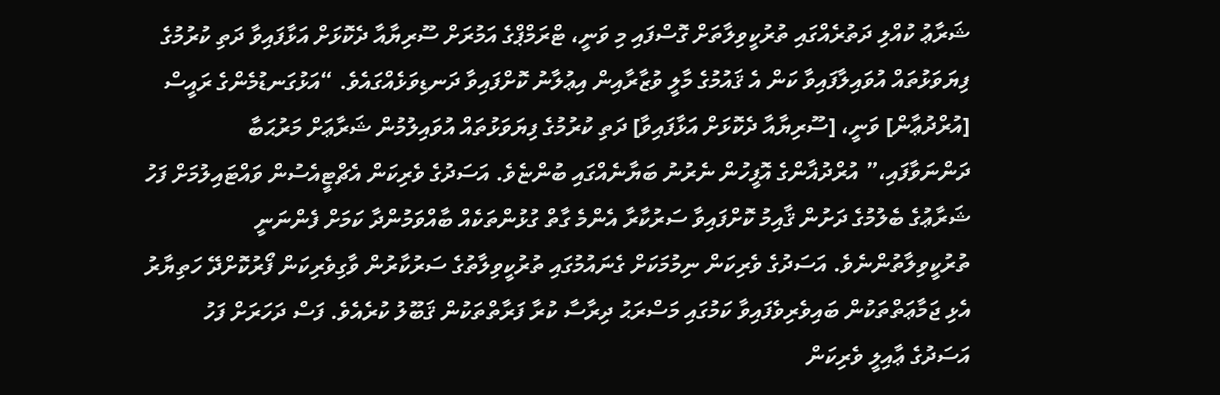ޝަރާޢު ކުއްލި ދަތުރެއްގައި ތުރުކީވިލާތަށް ގޮސްފައި މި ވަނީ، ޓްރަމްޕްގެ އަމުރަށް ސޫރިޔާއާ ދެކޮޅަށް އަޅާފައިވާ ދަތި ކުރުމުގެ ފިޔަވަޅުތައް އުވައިލާފައިވާ ކަން އެ ޤައުމުގެ މާލީ ވުޒާރާއިން އިޢުލާނު ކޮށްފައިވާ ދަނޑިވަޅެއްގައެވެ. “އަޅުގަނޑުމެންގެ ރައީސް [އުރްދުޢާން] ވަނީ، [ސޫރިޔާއާ ދެކޮޅަށް އަޅާފައިވާ] ދަތި ކުރުމުގެ ފިޔަވަޅުތައް އުވައިލުމުން ޝަރާޢަށް މަރުޙަބާ ދަންނަވާފައި،” އުރްދުޣާންގެ އޮފީހުން ނެރުނު ބަޔާނެއްގައި ބުންޏެވެ. އަސަދުގެ ވެރިކަން އެޗްޓީއެސުން ވައްޓައިލުމަށް ފަހު ޝަރާޢުގެ ބެލުމުގެ ދަށުން ޤާއިމު ކޮށްފައިވާ ސަރުކާރާ އެންމެ ގާތް ގުޅުންތަކެއް ބާއްވަމުންދާ ކަމަށް ފެންނަނީ ތުރުކީވިލާތުންނެވެ. އަސަދުގެ ވެރިކަން ނިމުމަކަށް ގެނައުމުގައި ތުރުކީވިލާތުގެ ސަރުކާރުން ވާގިވެރިކަން ފޯރުކޮށްދޭ ހަތިޔާރު އެޅި ޖަމާޢަތްތަކުން ބައިވެރިވެފައިވާ ކަމުގައި މަސްރަޙު ދިރާސާ ކުރާ ފަރާތްތަކުން ޤަބޫލު ކުރެއެވެ. ފަސް ދަހަރަށް ފަހު އަސަދުގެ ޢާއިލީ ވެރިކަން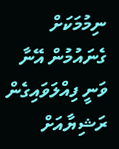ނިމުމަކަށް ގެނައުމުން އޭނާ ވަނީ ފިއްލަވައިގެން ރަޝިޔާއަށް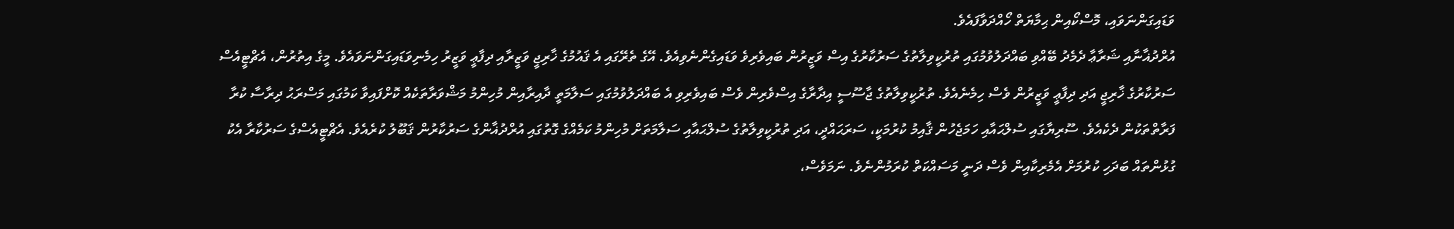ވަޑައިގަންނަވައި، މޮސްކޯއިން ޙިމާޔަތް ހޯއްދަވާފައެވެ.
އުރްދުޣާނާއި ޝަރާޢާ ދެމެދު ބޭއްވި ބައްދަލުވުމުގައި ތުރުކީވިލާތުގެ ސަރުކާރުގެ އިސް ވަޒީރުން ބައިވެރިވެ ވަޑައިގެންނެވިއެވެ. އޭގެ ތެރޭގައި އެ ޤައުމުގެ ޚާރިޖީ ވަޒީރާއި ދިފާޢީ ވަޒީރު ހިމެނިވަޑައިގަންނަވައެވެ. މީގެ އިތުރުން، އެޗްޓީއެސް ސަރުކާރުގެ ޚާރިޖީ އަދި ދިފާޢީ ވަޒީރުން ވެސް ހިމެނެއެވެ. ތުރުކީވިލާތުގެ ޖާސޫސީ އިދާރާގެ އިސްވެރިން ވެސް ބައިވެރިވި އެ ބައްދަލުވުމުގައި ސަލާމަތީ ދާއިރާއިން މުހިންމު މަޝްވަރާތަކެއް ކޮށްފައިވާ ކަމުގައި މަސްރަޙު ދިރާސާ ކުރާ ފަރާތްތަކުން ދެކެއެވެ. ސޫރިޔާގައި ސުލްޙައާއި ހަމަޖެހުން ޤާއިމު ކުރުމަކީ، ސަރަޙައްދީ، އަދި ތުރުކީވިލާތުގެ ސުލްޙައާއި ސަލާމަތަށް މުހިންމު ކަމެއްގެ ގޮތުގައި އުރްދުޣާންގެ ސަރުކާރުން ޤަބޫލު ކުރެއެވެ. އެޗްޓީއެސްގެ ސަރުކާރާ އެކު ގުޅުންތައް ބަދަހި ކުރުމަށް އެމެރިކާއިން ވެސް ދަނީ މަސައްކަތް ކުރަމުންނެވެ. ނަމަވެސް،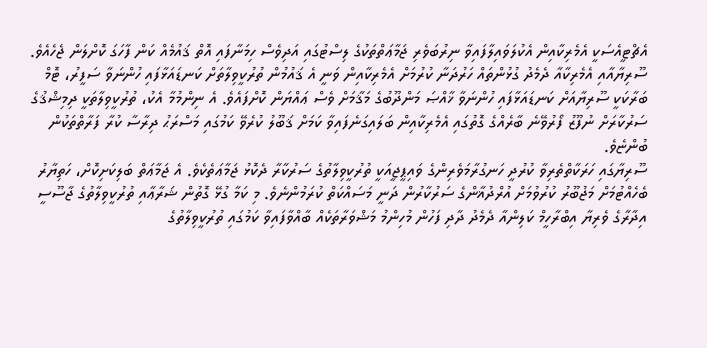އެޗްޓީއެސަކީ އެމެރިކާއިން އެކުލަވައިލާފައިވާ ނިރުބަވެރި ޖަމާޢަތްތަކުގެ ލިސްޓުގައި އަދިވެސް ހިމަނާފައި އޮތް ޤައުމެއް ކަން ފާހަގަ ކޮށްލަން ޖެހެއެވެ. ސޫރިޔާއާއި އެމެރިކާއާ ދެމެދު ގުޅުންތައް ހަރުދަނާ ކުރުމަށް އެމެރިކާއިން ވަނީ އެ ޤައުމުން ތުރުކީވިލާތަށް ކަނޑައަޅާފައި ހުންނަވާ ސަފީރު، ޓޮމް ބަރާކަކީ ސޫރިޔާއަށް ކަނޑައަޅާފައި ހުންނަވާ ޚާއްޞަ މަންދޫބުގެ މަޤާމަށް ވެސް ޢައްޔަން ކޮށްފައެވެ. އެ ނިންމުމާ އެކު، ތުރުކީވިލާތަކީ ދިމިޝްޤުގެ ސަރުކާރަށް ނުފޫޒު ފޯރުވޭނެ ބާރެއްގެ ގޮތުގައި އެމެރިކާއިން ބަލައިގަނެފައިވާ ކަމަށް ޤަބޫލު ކުރެވޭ ކަމުގައި މަސްރަޙު ދިރާސާ ކުރާ ފަރާތްތަކުން ބުންޏެވެ.
ސޫރިޔާގައި ހަރަކާތްތެރިވާ ކުރުދީ ހަނގުރާމަވެރިންގެ ވައިޕީޖީއަކީ ތުރުކީވިލާތުގެ ސަރުކާރާ ދެކޮޅު ޖަމާޢަތެކެވެ. އެ ޖަމާޢަތް ބަލިކަށިކޮށް، ހަތިޔާރު ބެހެއްޓުމަށް މަޖުބޫރު ކުރުވުމަށް އުރްދުޣާންގެ ސަރުކާރުން ދަނީ މަސައްކަތް ކުރަމުންނެވެ. މި ކަމާ ގުޅޭ ގޮތުން ޝަރާޢާއި ތުރުކީވިލާތުގެ ޖާސޫސީ އިދާރާގެ ވެރިޔާ އިބްރާހީމް ކަލިންއާ ދެމެދު ދާދި ފަހުން މުހިންމު މަޝްވަރާތަކެއް ބާއްވާފައިވާ ކަމުގައި ތުރުކީވިލާތުގެ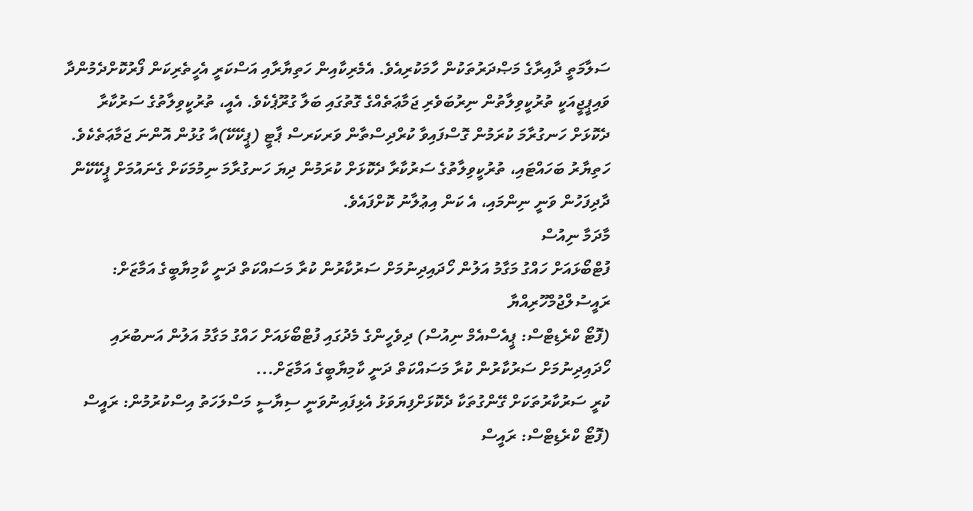ސަލާމަތީ ދާއިރާގެ މަޞްދަރުތަކުން ހާމަކުރިއެވެ. އެމެރިކާއިން ހަތިޔާރާއި އަސްކަރީ އެހީތެރިކަން ފޯރުކޮށްދެމުންދާ ވައިޕީޖީއަކީ ތުރުކީވިލާތުން ނިރުބަވެރި ޖަމާޢަތެއްގެ ގޮތުގައި ބަލާ ގުރޫޕެކެވެ. އެއީ، ތުރުކީވިލާތުގެ ސަރުކާރާ ދެކޮޅަށް ހަނގުރާމަ ކުރަމުން ގޮސްފައިވާ ކުރްދިސްތާން ވަރކަރސް ޕާޓީ (ޕީކޭކޭ)އާ ގުޅުން އޮންނަ ޖަމާޢަތެކެވެ. ހަތިޔާރު ބަހައްޓައި، ތުރުކީވިލާތުގެ ސަރުކާރާ ދެކޮޅަށް ކުރަމުން ދިޔަ ހަނގުރާމަ ނިމުމަކަށް ގެނައުމަށް ޕީކޭކޭން ދާދިފަހުން ވަނީ ނިންމައި، އެ ކަން އިޢުލާނު ކޮށްފައެވެ.
މާދަމާ ނިއުސް
ފުޓްބޯޅައަށް ހައްގު މަގާމު އަލުން ހޯދައިދިނުމަށް ސަރުކާރުން ކުރާ މަސައްކަތް ދަނީ ކާމިޔާބީގެ އަމާޒަށް: ރައީސުލްޖުމްހޫރިއްޔާ
(ފޮޓޯ ކްރެޑިޓްސް: ޕީއެސްއެމް ނިއުސް) ދިވެހީންގެ މެދުގައި ފުޓްބޯޅައަށް ހައްގު މަގާމު އަލުން އަނބުރައި ހޯދައިދިނުމަށް ސަރުކާރުން ކުރާ މަސައްކަތް ދަނީ ކާމިޔާބީގެ އަމާޒަށް...
ކުރީ ސަރުކާރުތަކަށް ގޭންގުތަކާ ދެކޮޅަށްފިޔަވަޅު އެޅިފައިނުވަނީ ސިޔާސީ މަސްލަހަތު އިސްކުރުމުން: ރައީސް
(ފޮޓޯ ކްރެޑިޓްސް: ރައީސް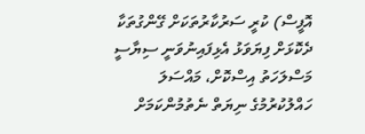އޮފީސް) ކުރީ ސަރުކާރުތަކަށް ގޭންގުތަކާ ދެކޮޅަށް ފިޔަވަޅު އެޅިފައިނުވަނީ ސިޔާސީ މަސްލަހަތު އިސްކޮށް، މައްސަލަ ހައްލުކުރުމުގެ ނިޔަތް ނެތުމުންކަމަށް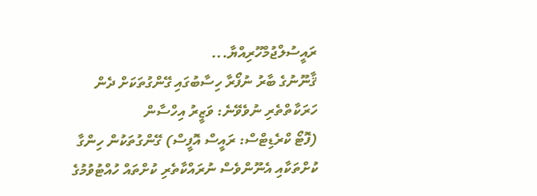ރައީސުލްޖުމްހޫރިއްޔާ...
ޤާނޫނުގެ ބާރު ނުފޯރާ ހިސާބުގައި ގޭންގުތަކަށް ދެން ހަރަކާތްތެރި ނުވެވޭނެ: ވަޒީރު އިހްސާން
(ފޮޓޯ ކްރެޑިޓްސް: ރައީސް އޮފީސް) ގޭންގުތަކުން ހިންގާ ކުށްތަކާއި އެނޫންވެސް ނުރައްކާތެރި ކުށްތައް ހުއްޓުވުމުގެ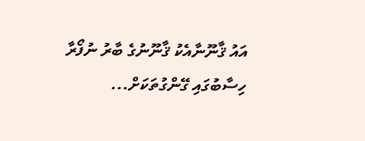އައު ޤާނޫނާއެކު ޤާނޫނުގެ ބާރު ނުފޯރާ ހިސާބުގައި ގޭންގުތަކަށް...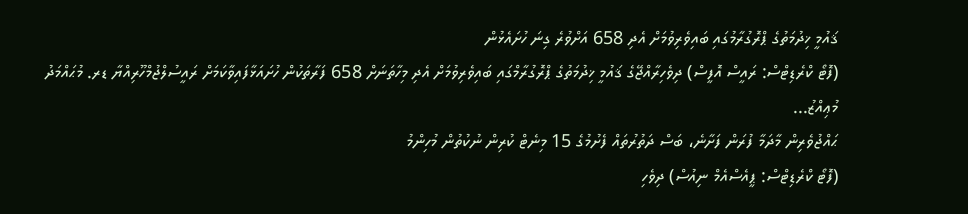ޤައުމީ ޚިދުމަތުގެ ޕްރޮގުރާމުގައި ބައިވެރިވުމަށް އެދި 658 އަށްވުރެ ގިނަ ހުށައެޅުން
(ފޮޓޯ ކްރެޑިޓްސް: ރައީސް އޮފީސް) ދިވެހިރާއްޖޭގެ ޤައުމީ ޚިދުމަތުގެ ޕްރޮގުރާމްގައި ބައިވެރިވުމަށް އެދި މިހާތަނަށް 658 ފަރާތަކުން ހުށައަޅާފައިވާކަމަށް ރައީސުލްޖުމްހޫރިއްޔާ ޑރ. މުޙައްމަދު މުޢިއްޒު...
ޙައްޖުވެރިން މާދަމާ ފުރަން ފަށާނެ، ބަސް ދަތުރުތައް ފެށުމުގެ 15 މިނެޓް ކުރިން ނުކުތުން މުހިންމު
(ފޮޓޯ ކްރެޑިޓްސް: ޕީއެސްއެމް ނިއުސް) ދިވެހި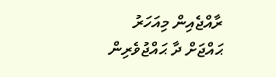ރާއްޖެއިން މިއަހަރު ޙައްޖަށް ދާ ޙައްޖުވެރިން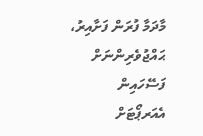މާދަމާ ފުރަން ފަށާއިރު، ޙައްޖުވެރިންނަށް ފަސޭހައިން އެއަރޕޯޓަށް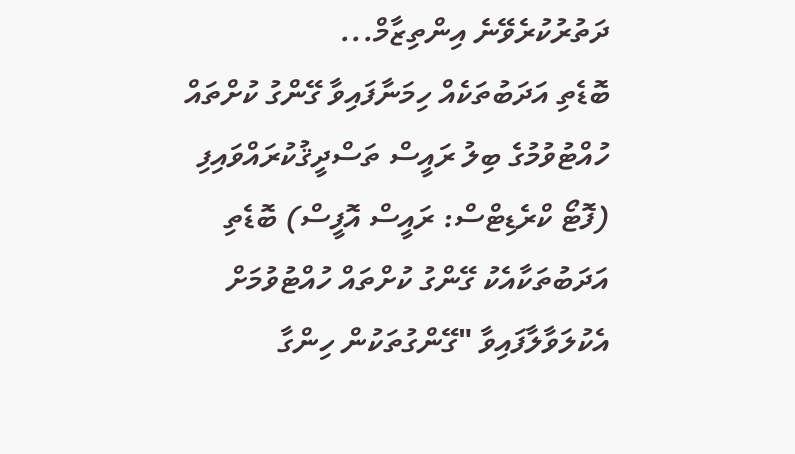ދަތުރުކުރެވޭނެ އިންތިޒާމް...
ބޮޑެތި އަދަބުތަކެއް ހިމަނާފައިވާ ގޭންގު ކުށްތައް ހުއްޓުވުމުގެ ބިލު ރައީސް ތަސްދީޤުކުރައްވައިފި
(ފޮޓޯ ކްރެޑިޓްސް: ރައީސް އޮފީސް) ބޮޑެތި އަދަބުތަކާއެކު ގޭންގު ކުށްތައް ހުއްޓުވުމަށް އެކުލަވާލާފައިވާ "ގޭންގުތަކުން ހިންގާ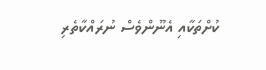ކުށްތަކާއި އެނޫންވެސް ނުރައްކާތެރި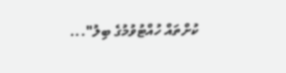ކުށްތައް ހުއްޓުވުމުގެ ބިލު"...